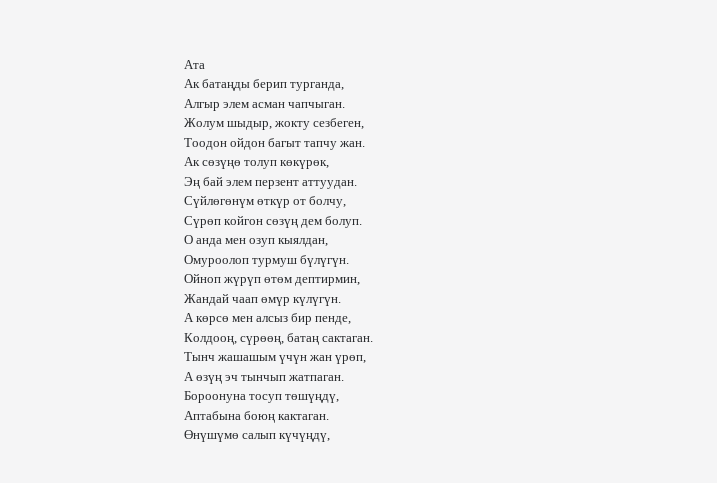Ата
Ак батаңды берип турганда,
Алгыр элем асман чапчыган.
Жолум шыдыр, жокту сезбеген,
Тоодон ойдон багыт тапчу жан.
Ак сөзүңө толуп көкүрөк,
Эң бай элем перзент аттуудан.
Сүйлөгөнүм өткүр от болчу,
Сүрөп койгон сөзүң дем болуп.
О анда мен озуп кыялдан,
Омуроолоп турмуш бүлүгүн.
Ойноп жүрүп өтөм дептирмин,
Жандай чаап өмүр күлүгүн.
А көрсө мен алсыз бир пенде,
Колдооң, сүрөөң, батаң сактаган.
Тынч жашашым үчүн жан үрөп,
А өзүң эч тынчып жатпаган.
Бороонуна тосуп төшүңдү,
Аптабына боюң кактаган.
Өнүшүмө салып күчүңдү,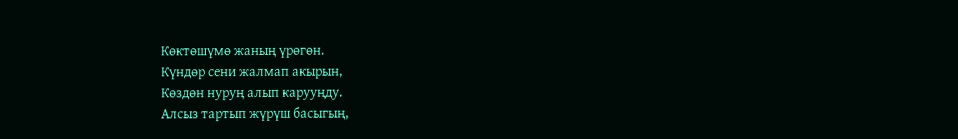Көктөшүмө жаның үрөгөн.
Күндөр сени жалмап акырын,
Көздөн нуруң алып карууңду.
Алсыз тартып жүрүш басыгың,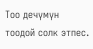Тоо дечүмүн тоодой солк этпес.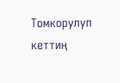Томкорулуп кеттиң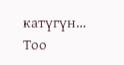катүгүн…
Тоо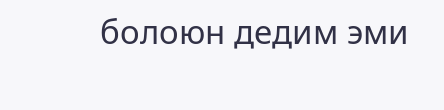болоюн дедим эми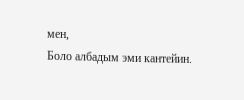мен,
Боло албадым эми кантейин.